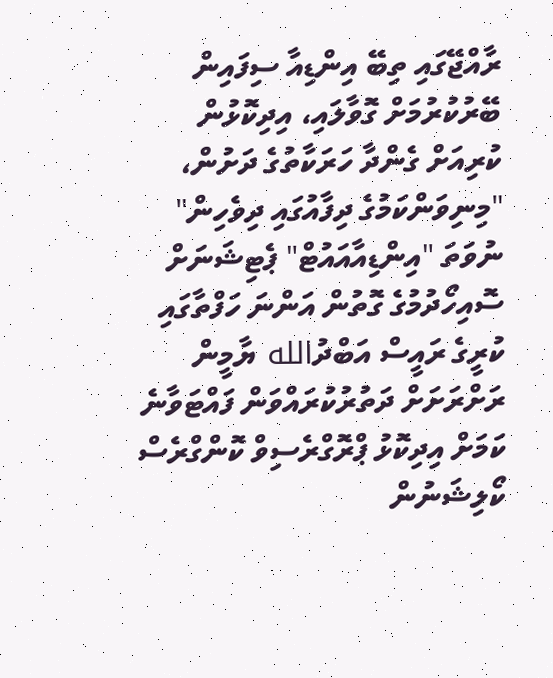ރާއްޖޭގައި ތިބޭ އިންޑިއާ ސިފައިން ބޭރުކުރުމަށް ގޮވާލައި، އިދިކޮޅުން ކުރިއަށް ގެންދާ ހަރަކާތުގެ ދަށުން، "މިނިވަންކަމުގެ ދިފާއުގައި ދިވެހިން" ނުވަތަ "އިންޑިއާއައުޓް" ޕެޓިޝަނަށް ސޮއިހޯދުމުގެ ގޮތުން އަންނަ ހަފްތާގައި ކުރީގެ ރައީސް އަބްދުالله ޔާމީން ރަށްރަށަށް ދަތުރުކުރައްވަން ފައްޓަވާނެ ކަމަށް އިދިކޮޅު ޕްރޮގްރެސިވް ކޮންގްރެސް ކޯލިޝަނުން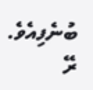ބުނެފިއެވެ.
ރޭ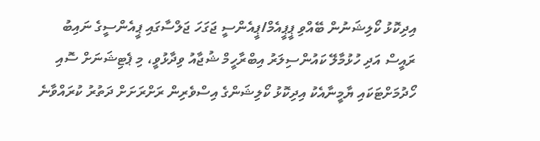އިދިކޮޅު ކޯލިޝަނުން ބޭއްވި ޕީޕީއެމް/ޕީއެންސީ ޖަގަހަ ޖަލްސާގައި ޕީއެންސީގެ ނައިބު ރައީސް އަދި ހުޅުމާލޭ ކައުންސިލަރު އިބްރާހީމް ޝުޖާއު ވިދާޅުވީ، މި ޕެޓިޝަނަށް ސޮއި ހޯދުމަށްޓަކައި ޔާމީނާއެކު އިދިކޮޅު ކޯލިޝަންގެ އިސްވެރިން ރަށްރަށަށް ދަތުރު ކުރައްވާނެ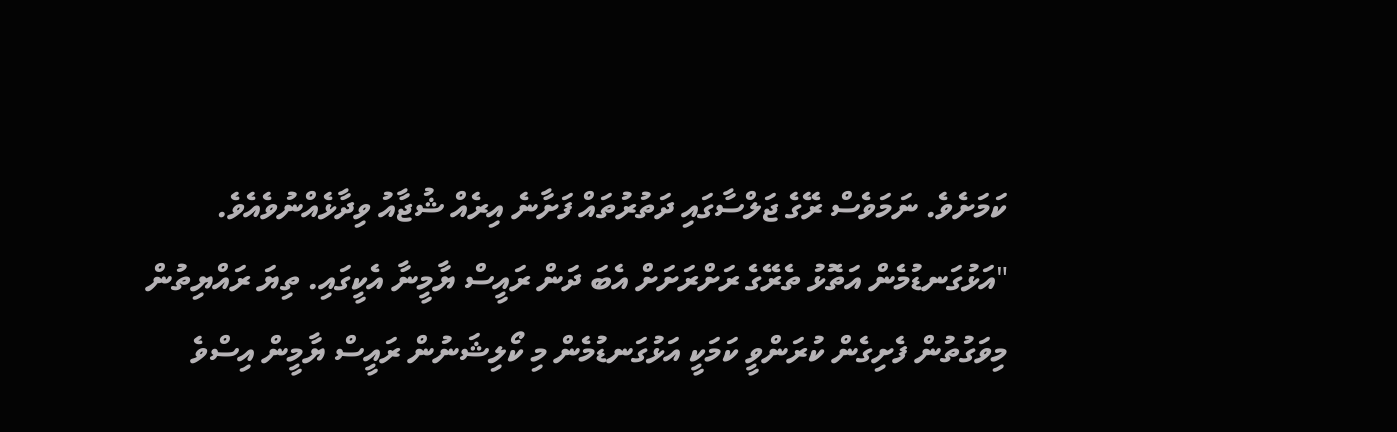ކަމަށެވެ. ނަމަވެސް ރޭގެ ޖަލްސާގައި ދަތުރުތައް ފަށާނެ އިރެއް ޝުޖާއު ވިދާޅެއްނުވެއެވެ.
"އަޅުގަނޑުމެން އަތޮޅު ތެރޭގެ ރަށްރަށަށް އެބަ ދަން ރައީސް ޔާމީނާ އެކީގައި. ތިޔަ ރައްޔިތުން މިވަގުތުން ފެށިގެން ކުރަންވީ ކަމަކީ އަޅުގަނޑުމެން މި ކޯލިޝަނުން ރައީސް ޔާމީން އިސްވެ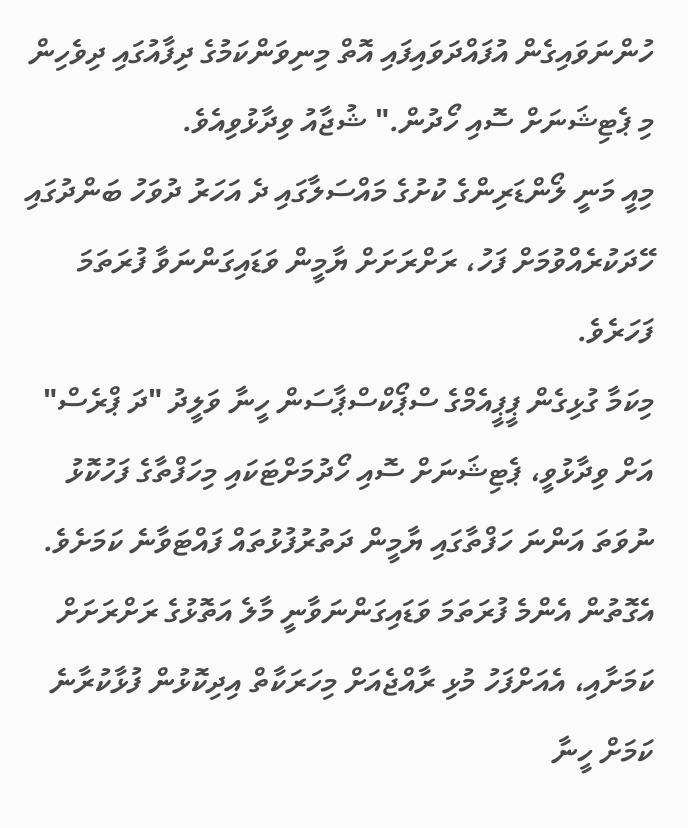ހުންނަވައިގެން އުފައްދަވައިފައި އޮތް މިނިވަންކަމުގެ ދިފާއުގައި ދިވެހިން މި ޕެޓިޝަނަށް ސޮއި ހޯދުން." ޝުޖާއު ވިދާޅުވިއެވެ.
މިއީ މަނީ ލޯންޑަރިންގެ ކުށުގެ މައްސަލާގައި ދެ އަހަރު ދުވަހު ބަންދުގައި ހޭދަކުރެއްވުމަށް ފަހު، ރަށްރަށަށް ޔާމީން ވަޑައިގަންނަވާ ފުރަތަމަ ފަހަރެވެ.
މިކަމާ ގުޅިގެން ޕީޕީއެމްގެ ސްޕޯކްސްޕާސަން ހީނާ ވަލީދު "ދަ ޕްރެސް" އަށް ވިދާޅުވީ، ޕެޓިޝަނަށް ސޮއި ހޯދުމަށްޓަކައި މިހަފްތާގެ ފަހުކޮޅު ނުވަތަ އަންނަ ހަފްތާގައި ޔާމީން ދަތުރުފުޅުތައް ފައްޓަވާނެ ކަމަށެވެ. އެގޮތުން އެންމެ ފުރަތަމަ ވަޑައިގަންނަވާނީ މާލެ އަތޮޅުގެ ރަށްރަށަށް ކަމަށާއި، އެއަށްފަހު މުޅި ރާއްޖެއަށް މިހަރަކާތް އިދިކޮޅުން ފުޅާކުރާނެ ކަމަށް ހީނާ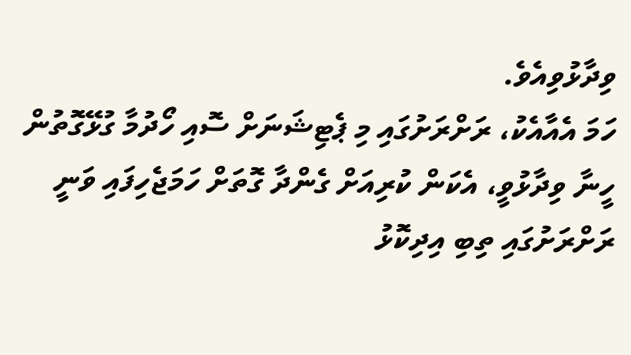ވިދާޅުވިއެވެ.
ހަމަ އެއާއެކު، ރަށްރަށުގައި މި ޕެޓިޝަނަށް ސޮއި ހޯދުމާ ގުޅޭގޮތުން ހީނާ ވިދާޅުވީ، އެކަން ކުރިއަށް ގެންދާ ގޮތަށް ހަމަޖެހިފައި ވަނީ ރަށްރަށުގައި ތިބި އިދިކޮޅު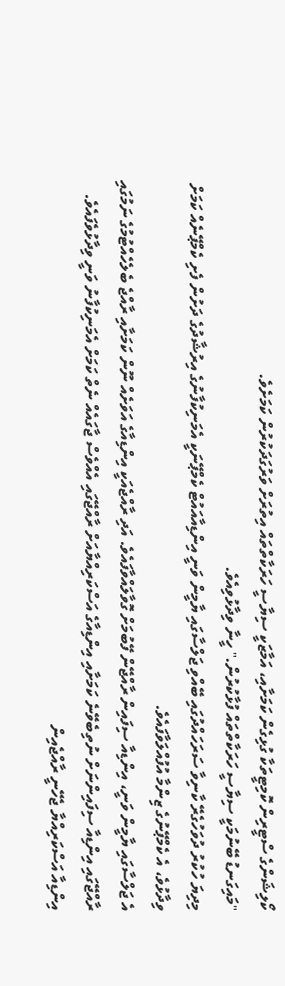ކޯލިޝަންގެ ސްޓީރިން ކޮމިޓީތަކާ ގުޅިގެން ކަމަށާއި، އަމާޒަކީ ސިޔާސީ ހަރަކާތްތައް އިތުރަށް ވަރުގަދަކުރުން ކަމަށެވެ.
"މައިގަނޑު ބޭނުމަކީ ސިޔާސީ ހަރަކާތްތައް ފުޅާކުރުން." ހީނާ ވިދާޅުވިއެވެ.
މިދިޔަ ހުކުރު ދުވަހުގެރޭ ކާނިވާ ސަރަހައްދުގައި ބޭއްވި ޖަލްސާގައި ޔާމީން ވަނީ އިންޑިއާއައުޓް ކެމްޕޭނަކީ އެމަނިކުފާނުގެ އިރުޝާދުގެ ދަށުން ފެށި ކެމްޕޭނެއް ކަމަށް ވިދާޅުވެ، އެ ކެމްޕޭނުގެ ޒިންމާ އުފުއްލަވާފައެވެ.
އެ ޖަލްސާގައި ޔާމީން ވަނީ، އިންޑިއާ ސިފައިން ރާއްޖޭން ފޭބުމަށް ގޮވާލައްވާފައެވެ. އަދި ރާއްޖެއަކީ އިންޑިއާގެ އަވަށެއް ނޫން ކަމަށާއި ރާއްޖެ ބެލެހެއްޓުމުގެ ނަމުގައި ރާއްޖޭގައި އިންޑިއާ ސިފައިންނަށް ނުތިބެވޭނެ ކަމަށާއި އިންޑިއާގެ އަސްކަރިއްޔާއަށް ރާއްޖޭގައި އެއްވެސް ޖާގައެއް ނެތް ކަމަށް އެމަނިކުފާނު ވަނީ ވިދާޅުވެފައެވެ.
އިންޑިއާ އަސްކަރިއްޔާ ޖެހޭނީ ރާއްޖެއިން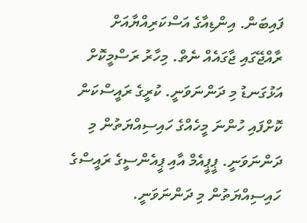ފައިބަން. އިންޑިއާގެ އަސްކަރިއްޔާއަށް ރާއްޖޭގައި ޖާގައެއް ނެތް. މިހާރު ރަސްމީކޮށް އަޅުގަނޑު މި ދަންނަވަނީ. ކުރީގެ ރައީސްކަން ކޮށްފައި ހުންނަ މީހެއްގެ ހައިސިއްޔަތުން މި ދަންނަވަނީ. ޕީޕީއެމް އާއި ޕީއެންސީގެ ރައީސްގެ ހައިސިއްޔަތުން މި ދަންނަވަނީ.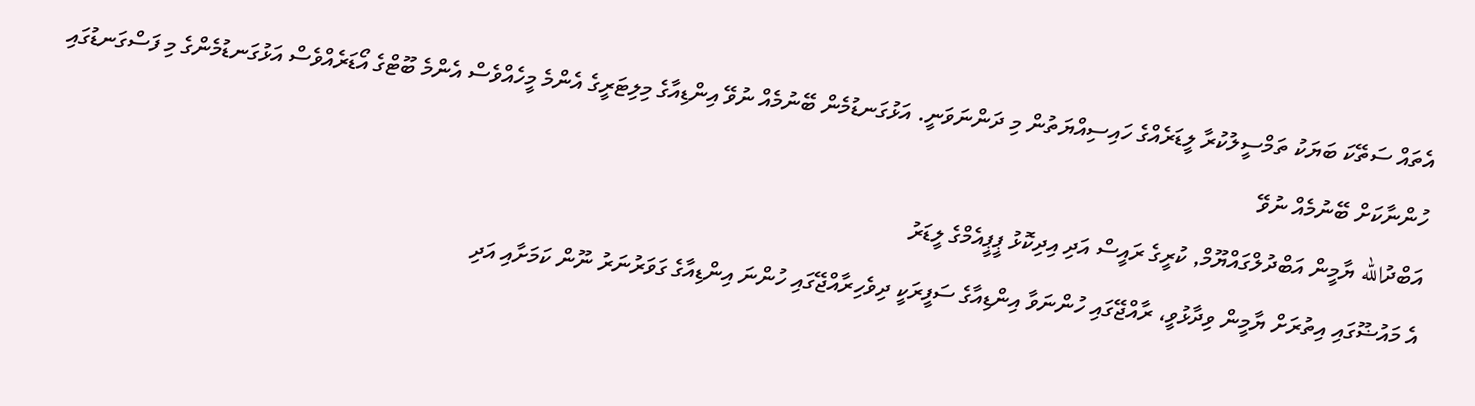އެތައް ސަތޭކަ ބަޔަކު ތަމްސީލުކުރާ ލީޑަރެއްގެ ހައިސިއްޔަތުން މި ދަންނަވަނީ. އަޅުގަނޑުމެން ބޭނުމެއް ނުވޭ އިންޑިއާގެ މިލިޓަރީގެ އެންމެ މީހެއްވެސް އެންމެ ބޫޓްގެ އޯޑަރެއްވެސް އަޅުގަނޑުމެންގެ މި ފަސްގަނޑުގައި ހުންނާކަށް ބޭނުމެއް ނުވޭ
އަބްދުالله ޔާމީން އަބްދުލްގައްޔޫމް, ކުރީގެ ރައީސް އަދި އިދިކޮޅު ޕީޕީއެމްގެ ލީޑަރު
އެ މައުޟޫގައި އިތުރަށް ޔާމީން ވިދާޅުވީ، ރާއްޖޭގައި ހުންނަވާ އިންޑިއާގެ ސަފީރަކީ ދިވެހިރާއްޖޭގައި ހުންނަ އިންޑިއާގެ ގަވަރުނަރު ނޫން ކަމަށާއި އަދި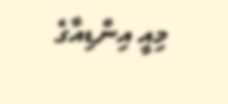މިއީ އިންޑިއާގެ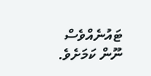ޓައުނެއްވެސް ނޫން ކަމަށެވެ.